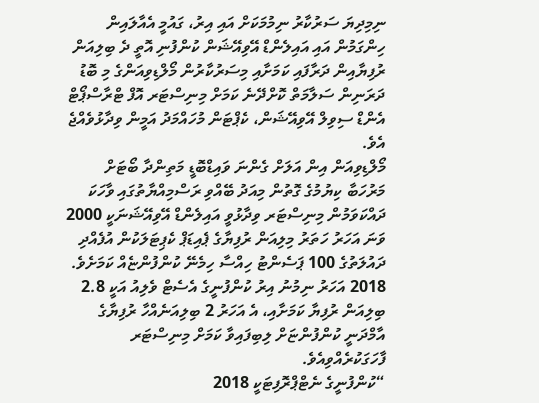ނިމިދިޔަ ސަރުކާރު ނިމުމަކަށް އައި އިރު، ގައުމީ އެއާލައިން ހިންގަމުން އައި އައިލެންޑް އޭވިއޭޝަން ކުންފުނި އޮތީ ދެ ބިލިއަން ރުފިޔާއިން ދަރާފައި ކަމަށާއި މިސަރުކާރުން މޯލްޑިވިއަންގެ މި ބޮޑު ދަރަނިން ސަލާމަތް ކޮށްދޭނެ ކަމަށް މިނިސްޓަރ އޮފް ޓްރާސްޕޯޓް އެންޑް ސިވިލް އޭވިއޭޝަން، ކެޕްޓަން މުހައްމަދު އަމީން ވިދާޅުވެއްޖެ އެވެ.
މޯލްޑިވިއަން އިން އަލަށް ގެންނަ ވައިޑްބޮޑީ މަތިންދާ ބޯޓަށް މަރުހަބާ ކިޔުމުގެ ގޮތުން މިއަދު ބޭއްވި ރަސްމިއްޔާތުގައި ވާހަކަ ދައްކަވަމުން މިނިސްޓަރ ވިދާޅުވީ އައިލެންޑް އޭވިއޭޝަނަކީ 2000 ވަނަ އަހަރު ހަތަރު މިލިއަން ރުފިޔާގެ ޕެއިޑަޕް ކެޕިޓަލަކުން އުފެއްދި ދައުލަތުގެ 100 ޕަސެންޓު ހިއްސާ ހިމެނޭ ކުންފުންޏެއް ކަމަށެވެ. 2018 އަހަރު ނިމުނު އިރު ކުންފުނީގެ އެސެޓް ވެލިއު އަކީ 2.8 ބިލިއަން ރުފިޔާ ކަމަށާއި، އެ އަހަރު 2 ބިލިއަނެއްހާ ރުފިޔާގެ އާމްދަނީ ކުންފުންޏަށް ލިބިފައިވާ ކަމަށް މިނިސްޓަރ ފާހަގަކުރެއްވިއެވެ.
“ކުންފުނީގެ ނެޓްޕްރޮފިޓަކީ 2018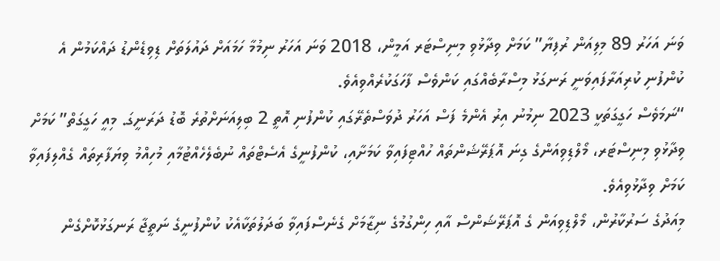ވަނަ އަހަރު 89 މިލިއަން ރުފިޔާ” ކަމަށް ވިދާޅުވި މިނިސްޓަރ އަމީން، 2018 ވަނަ އަހަރު ނިމުމާ ހަމައަށް ދައުލަތަށް ޑިވިޑެންޑު ދައްކަމުން އެ ކުންފުނި ކުރިއަރާފައިވަނީ ރަނގަޅު މިސްރާބެއްގައި ކަންވެސް ފާހަގަކުރެއްވިއެވެ.
“ނަމަވެސް ހަގީގަތަކީ 2023 ނިމުނު އިރު އެންމެ ފަސް އަހަރު ދުވަސްތެރޭގައި ކުންފުނި އޮތީ 2 ބިލިއަނަށްތުރެ ބޮޑު ދަރަނީގަ. މިއީ ހަގީގަތް” ކަމަށް ވިދާޅުވި މިނިސްޓަރ، މޯލްޑިވިއަންގެ ގިނަ އޮޕަރޭޝަންތައް ހުއްޓިފައިވާ ކަމަށާއި، ކުންފުނީގެ އެސެޓްތައް ނުބެލެހެއްޓުމާއި މުހިއްމު ވިޔަފާރިތައް ގެއްލިފައިވާ ކަމަށް ވިދާޅުވިއެވެ.
މިއަދުގެ ސަރުކާރުން، މޯލްޑިވިއަން ގެ އޮޕަރޭޝަންސް އާއި ހިންގުމުގެ ނިޒާމަށް ގެނެސްފައިވާ ބަދަލުތަކާއެކު ކުންފުނީގެ ނަތީޖާ ރަނގަޅުކޮށްގެން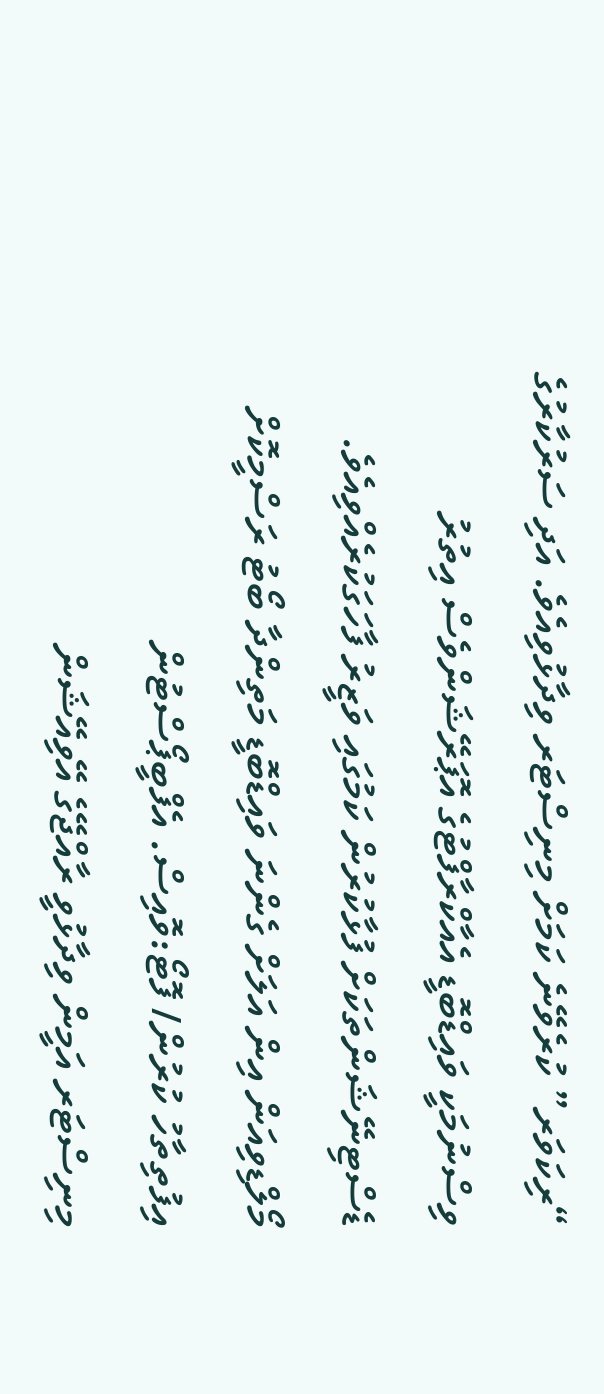“ރިކަވަރ” ކުރެވޭނެ ކަމަށް މިނިސްޓަރ ވިދާޅުވިއެވެ. އަދި ސަރުކާރުގެ ވިސްނުމަކީ ވައިޑްބޮޑީ އެއާކްރާފްޓުގެ އޮޕަރޭޝަންވެސް އިތުރު ޑެސްޓިނޭޝަންތަކަށް ފުޅާކުރުން ކަމުގައި ވަޒީރު ފާހަގަކުރެއްވިއެވެ.
މޯލްޑިވިއަން އިން އަލަށް ގެންނަ ވައިޑްބޮޑީ މަތިންދާ ބޯޓު ރަސްމީކޮށް އިފުތިތާހު ކުރުން/ ފޮޓޯ:ވޮއިސް. އެފްބީޕޯސްޓުން
މިނިސްޓަރ އަމީން ވިދާޅުވީ ރާއްޖޭގެ އޭވިއޭޝަން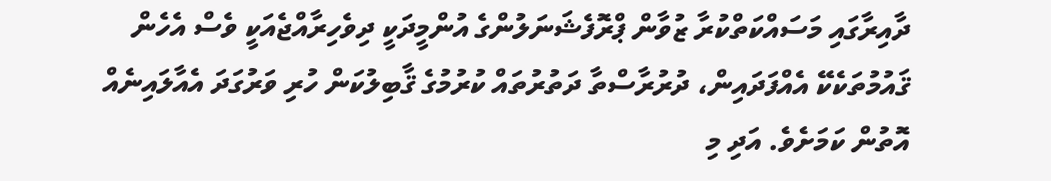ދާއިރާގައި މަސައްކަތްކުރާ ޒުވާން ޕްރޮފެޝަނަލުންގެ އުންމީދަކީ ދިވެހިރާއްޖެއަކީ ވެސް އެހެން ޤައުމުތަކެކޭ އެއްފަދައިން، ދުރުރާސްތާ ދަތުރުތައް ކުރުމުގެ ޤާބިލުކަން ހުރި ވަރުގަދަ އެއާލައިނެއް އޮތުން ކަމަށެވެ. އަދި މި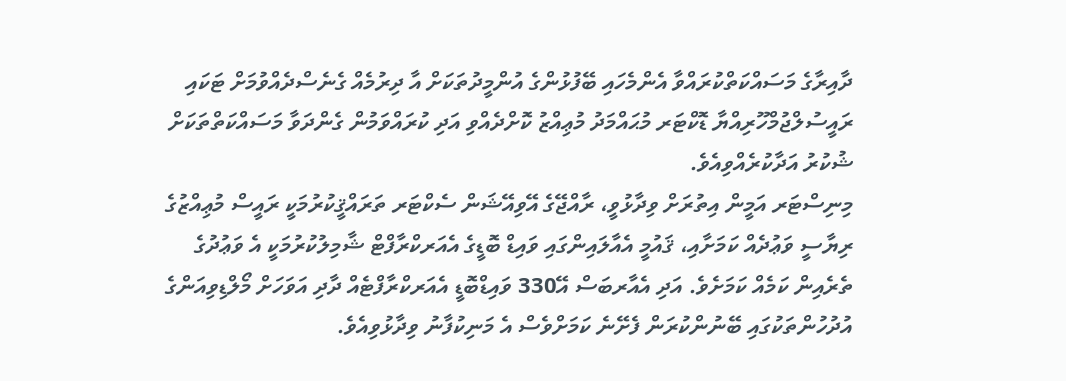ދާއިރާގެ މަސައްކަތްކުރައްވާ އެންމެހައި ބޭފުޅުންގެ އުންމީދުތަކަށް އާ ދިރުމެއް ގެނެސްދެއްވުމަށް ޓަކައި ރައީސުލްޖުމްހޫރިއްޔާ ޑޮކްޓަރ މުޙައްމަދު މުޢިއްޒު ކޮށްދެއްވި އަދި ކުރައްވަމުން ގެންދަވާ މަސައްކަތްތަކަށް ޝުކުރު އަދާކުރެއްވިއެވެ.
މިނިސްޓަރ އަމީން އިތުރަށް ވިދާޅުވީ، ރާއްޖޭގެ އޭވިއޭޝަން ސެކްޓަރ ތަރައްޤީކުރުމަކީ ރައީސް މުޢިއްޒުގެ ރިޔާސީ ވަޢުދެއް ކަމަށާއި، ޤައުމީ އެއާލައިންގައި ވައިޑް ބޮޑީގެ އެއަރކްރާފްޓް ޝާމިލުކުރުމަކީ އެ ވަޢުދުގެ ތެރެއިން ކަމެއް ކަމަށެވެ. އަދި އެއާރބަސް އޭ330 ވައިޑްބޮޑީ އެއަރކްރާފްޓެއް ދާދި އަވަހަށް މޯލްޑިވިއަންގެ އުދުހުންތަކުގައި ބޭނުންކުރަން ފެށޭނެ ކަމަށްވެސް އެ މަނިކުފާނު ވިދާޅުވިއެވެ.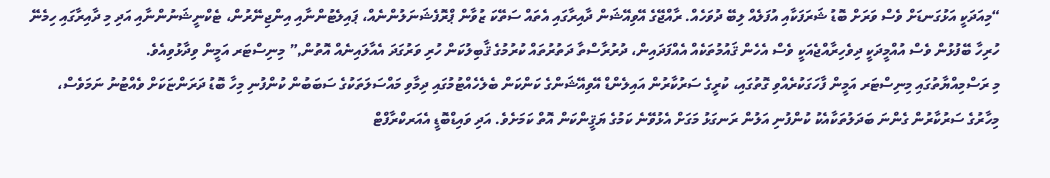“މިއަދަކީ އަޅުގަނޑަށް ވެސް ވަރަށް ބޮޑު ޝަރަފަކާއި އުފަލެއް ލިބޭ ދުވަހެއް. ރާއްޖޭގެ އޭވިއޭޝަން ދާއިރާގައި އެތައް ސަތޭކަ ޒުވާން ޕްރޮފެޝަނަލުންނެއް، ޕައިލެޓުންނާއި އިންޖިނޭރުން، ޓެކްނީޝަނުންނާއި އަދި މި ދާއިރާގައި ހިމެނޭ ހުރިހާ ބޭފުޅުން ވެސް އުއްމީދަކީ ދިވެހިރާއްޖެއަކީ ވެސް އެހެން ޤައުމުތަކެއް އެއްފަދައިން، ދުރުރާސްތާ ދަތުރުތައް ކުރުމުގެ ޤާބިލުކަން ހުރި ވަރުގަދަ އެއާލައިނެއް އޮތުން,” މިނިސްޓަރ އަމީން ވިދާޅުވިއެވެ.
މި ރަސްމިއްޔާތުގައި މިނިސްޓަރ އަމީން ފާހަގަކުރެއްވި ގޮތުގައި، ކުރީގެ ސަރުކާރުން އައިލެންޑް އޭވިއޭޝަންގެ ކަންކަން ބެލެހެއްޓުމުގައި ދިމާވި މައްސަލަތަކުގެ ސަބަބުން ކުންފުނި މިހާ ބޮޑު ދަރަންޏަކަށް ވެއްޓުނު ނަމަވެސް، މިހާރުގެ ސަރުކާރުން ގެންނަ ބަދަލުތަކާއެކު ކުންފުނި އަލުން ރަނގަޅު މަގަށް އެޅުވޭނެ ކަމުގެ ޔަޤީންކަން އޮތް ކަމަށެވެ. އަދި ވައިޑްބޮޑީ އެއަރކްރާފްޓް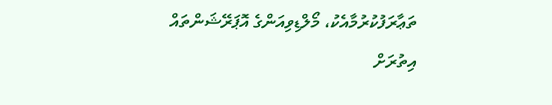ތަޢާރަފުކުރުމާއެކު، މޯލްޑިވިއަންގެ އޮޕަރޭޝަންތައް އިތުރަށް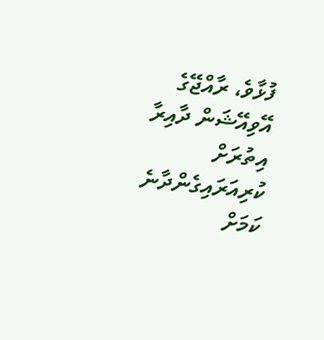ފުޅާވެ، ރާއްޖޭގެ އޭވިއޭޝަން ދާއިރާ އިތުރަށް ކުރިއަރައިގެންދާނެ ކަމަށް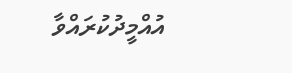އުއްމީދުކުރައްވާ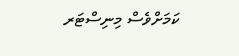ކަމަށްވެސް މިނިސްޓަރ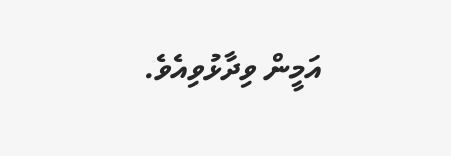އަމީން ވިދާޅުވިއެވެ.